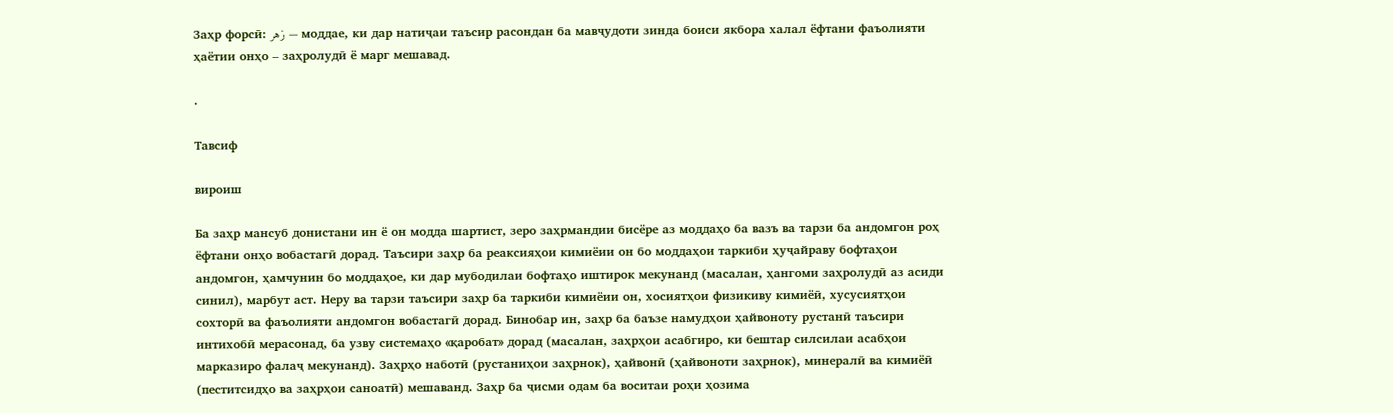Заҳр форсӣ: زهر — моддае, ки дар натиҷаи таъсир расондан ба мавҷудоти зинда боиси якбора халал ёфтани фаъолияти ҳаётии онҳо – заҳролудӣ ё марг мешавад.

.

Тавсиф

вироиш

Ба заҳр мансуб донистани ин ё он модда шартист, зеро заҳрмандии бисёре аз моддаҳо ба вазъ ва тарзи ба андомгон роҳ ёфтани онҳо вобастагӣ дорад. Таъсири заҳр ба реаксияҳои кимиёии он бо моддаҳои таркиби ҳуҷайраву бофтаҳои андомгон, ҳамчунин бо моддаҳое, ки дар мубодилаи бофтаҳо иштирок мекунанд (масалан, ҳангоми заҳролудӣ аз асиди синил), марбут аст. Неру ва тарзи таъсири заҳр ба таркиби кимиёии он, хосиятҳои физикиву кимиёӣ, хусусиятҳои сохторӣ ва фаъолияти андомгон вобастагӣ дорад. Бинобар ин, заҳр ба баъзе намудҳои ҳайвоноту рустанӣ таъсири интихобӣ мерасонад, ба узву системаҳо «қаробат» дорад (масалан, заҳрҳои асабгиро, ки бештар силсилаи асабҳои марказиро фалаҷ мекунанд). Заҳрҳо наботӣ (рустаниҳои заҳрнок), ҳайвонӣ (ҳайвоноти заҳрнок), минералӣ ва кимиёӣ (пеститсидҳо ва заҳрҳои саноатӣ) мешаванд. Заҳр ба ҷисми одам ба воситаи роҳи ҳозима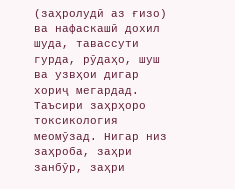(заҳролудӣ аз ғизо) ва нафаскашӣ дохил шуда, тавассути гурда, рӯдаҳо, шуш ва узвҳои дигар хориҷ мегардад. Таъсири заҳрҳоро токсикология меомӯзад. Нигар низ заҳроба, заҳри занбӯр, заҳри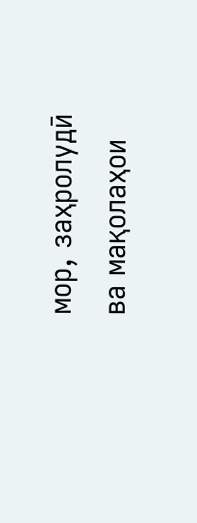мор, заҳролудӣ ва мақолаҳои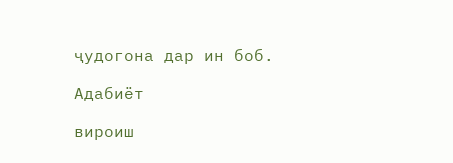ҷудогона дар ин боб.

Адабиёт

вироиш